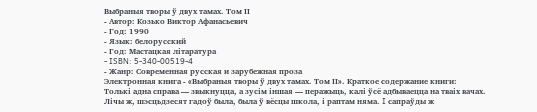Выбраныя творы ў двух тамах. Том ІІ
- Автор: Козько Виктор Афанасьевич
- Год: 1990
- Язык: белорусский
- Год: Мастацкая літаратура
- ISBN: 5-340-00519-4
- Жанр: Современная русская и зарубежная проза
Электронная книга - «Выбраныя творы ў двух тамах. Том ІІ». Краткое содержание книги:
Толькі адна справа — звыкнуцца, а зусім іншая — перажыць, калі ўсё адбываецца на тваіх вачах. Лічы ж, шэсцьдзесят гадоў была, была ў вёсцы школа, і раптам няма. I сапраўды ж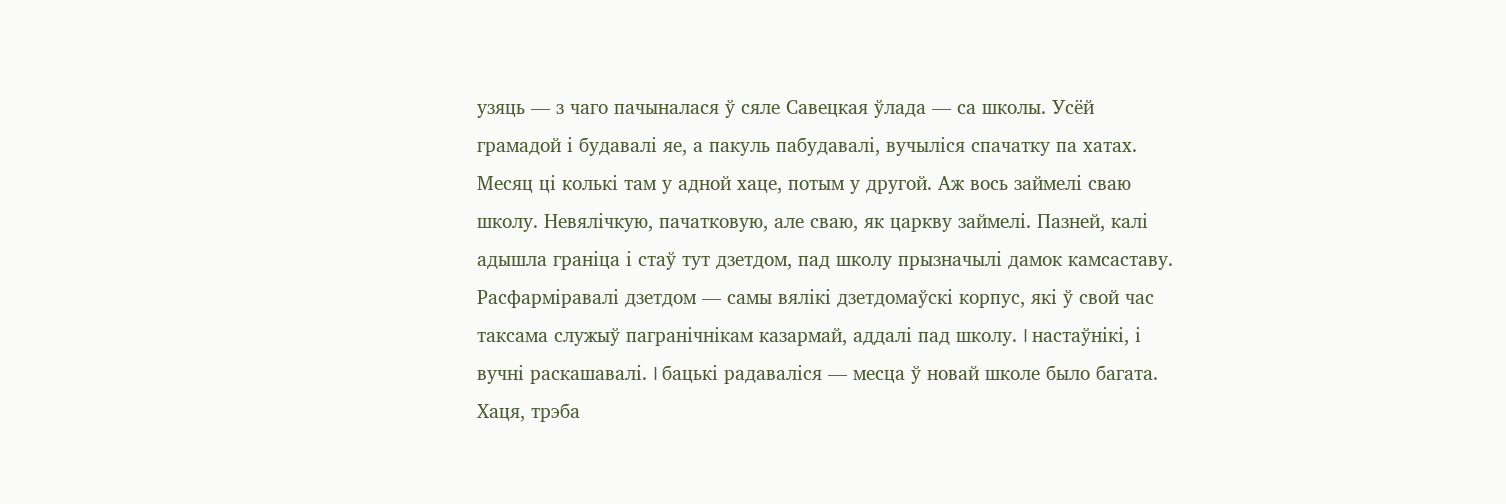узяць — з чаго пачыналася ў сяле Савецкая ўлада — са школы. Усёй грамадой і будавалі яе, а пакуль пабудавалі, вучыліся спачатку па хатах. Месяц ці колькі там у адной хаце, потым у другой. Аж вось займелі сваю школу. Невялічкую, пачатковую, але сваю, як царкву займелі. Пазней, калі адышла граніца і стаў тут дзетдом, пад школу прызначылі дамок камсаставу. Расфарміравалі дзетдом — самы вялікі дзетдомаўскі корпус, які ў свой час таксама служыў пагранічнікам казармай, аддалі пад школу. I настаўнікі, і вучні раскашавалі. I бацькі радаваліся — месца ў новай школе было багата. Хаця, трэба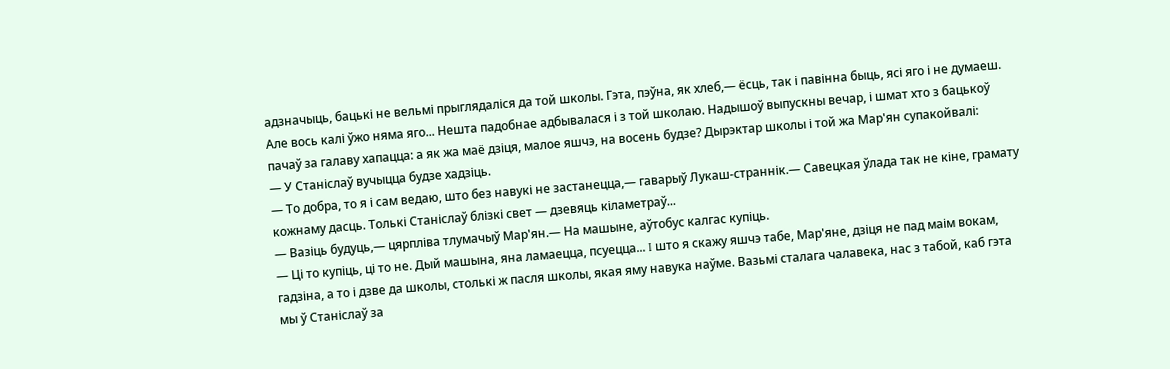адзначыць, бацькі не вельмі прыглядаліся да той школы. Гэта, пэўна, як хлеб,— ёсць, так і павінна быць, ясі яго і не думаеш. Але вось калі ўжо няма яго... Нешта падобнае адбывалася і з той школаю. Надышоў выпускны вечар, і шмат хто з бацькоў пачаў за галаву хапацца: а як жа маё дзіця, малое яшчэ, на восень будзе? Дырэктар школы і той жа Мар'ян супакойвалі:
— У Станіслаў вучыцца будзе хадзіць.
— То добра, то я і сам ведаю, што без навукі не застанецца,— гаварыў Лукаш-страннік.— Савецкая ўлада так не кіне, грамату кожнаму дасць. Толькі Станіслаў блізкі свет — дзевяць кіламетраў...
— Вазіць будуць,— цярпліва тлумачыў Мар'ян.— На машыне, аўтобус калгас купіць.
— Ці то купіць, ці то не. Дый машына, яна ламаецца, псуецца... I што я скажу яшчэ табе, Мар'яне, дзіця не пад маім вокам, гадзіна, а то і дзве да школы, столькі ж пасля школы, якая яму навука наўме. Вазьмі сталага чалавека, нас з табой, каб гэта мы ў Станіслаў за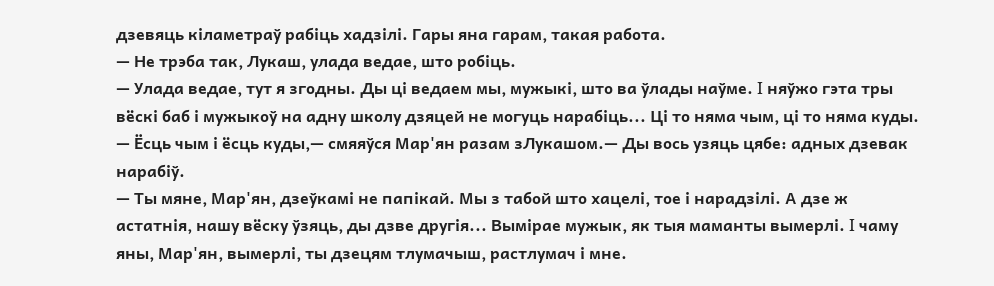дзевяць кіламетраў рабіць хадзілі. Гары яна гарам, такая работа.
— Не трэба так, Лукаш, улада ведае, што робіць.
— Улада ведае, тут я згодны. Ды ці ведаем мы, мужыкі, што ва ўлады наўме. I няўжо гэта тры вёскі баб і мужыкоў на адну школу дзяцей не могуць нарабіць... Ці то няма чым, ці то няма куды.
— Ёсць чым і ёсць куды,— смяяўся Мар'ян разам зЛукашом.— Ды вось узяць цябе: адных дзевак нарабіў.
— Ты мяне, Мар'ян, дзеўкамі не папікай. Мы з табой што хацелі, тое і нарадзілі. А дзе ж астатнія, нашу вёску ўзяць, ды дзве другія... Вымірае мужык, як тыя маманты вымерлі. I чаму яны, Мар'ян, вымерлі, ты дзецям тлумачыш, растлумач і мне.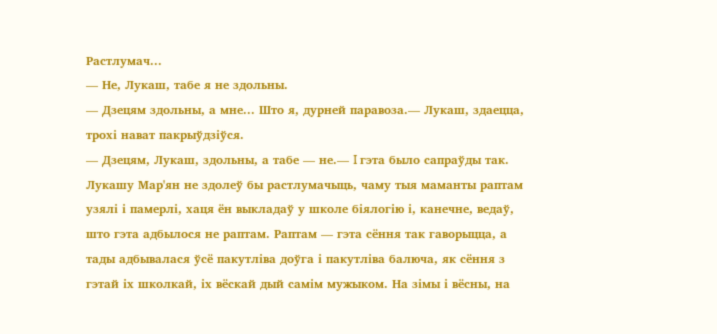Растлумач...
— Не, Лукаш, табе я не здольны.
— Дзецям здольны, а мне... Што я, дурней паравоза.— Лукаш, здаецца, трохі нават пакрыўдзіўся.
— Дзецям, Лукаш, здольны, а табе — не.— I гэта было сапраўды так. Лукашу Мар'ян не здолеў бы растлумачыць, чаму тыя маманты раптам узялі і памерлі, хаця ён выкладаў у школе біялогію і, канечне, ведаў, што гэта адбылося не раптам. Раптам — гэта сёння так гаворыцца, а тады адбывалася ўсё пакутліва доўга і пакутліва балюча, як сёння з гэтай іх школкай, іх вёскай дый самім мужыком. На зімы і вёсны, на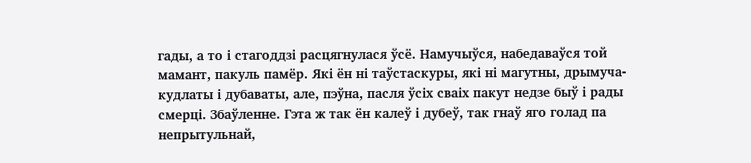гады, а то і стагоддзі расцягнулася ўсё. Намучыўся, набедаваўся той мамант, пакуль памёр. Які ён ні таўстаскуры, які ні магутны, дрымуча-кудлаты і дубаваты, але, пэўна, пасля ўсіх сваіх пакут недзе быў і рады смерці. Збаўленне. Гэта ж так ён калеў і дубеў, так гнаў яго голад па непрытульнай,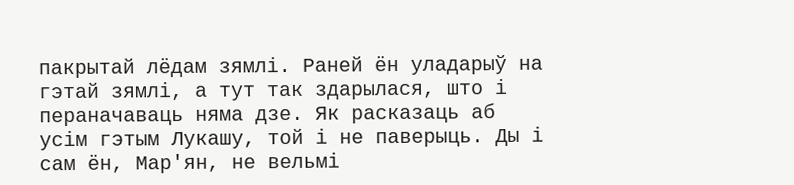пакрытай лёдам зямлі. Раней ён уладарыў на гэтай зямлі, а тут так здарылася, што і пераначаваць няма дзе. Як расказаць аб усім гэтым Лукашу, той і не паверыць. Ды і сам ён, Мар'ян, не вельмі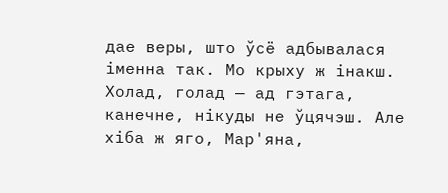дае веры, што ўсё адбывалася іменна так. Мо крыху ж інакш. Холад, голад — ад гэтага, канечне, нікуды не ўцячэш. Але хіба ж яго, Мар'яна,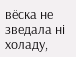вёска не зведала ні холаду,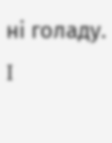ні голаду. I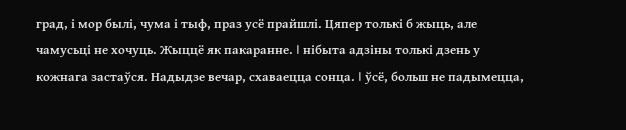град, і мор былі, чума і тыф, праз усё прайшлі. Цяпер толькі б жыць, але чамусьці не хочуць. Жыццё як пакаранне. I нібыта адзіны толькі дзень у кожнага застаўся. Надыдзе вечар, схаваецца сонца. I ўсё, больш не падымецца,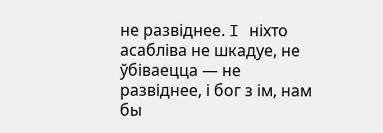не развіднее. I ніхто асабліва не шкадуе, не ўбіваецца — не развіднее, і бог з ім, нам бы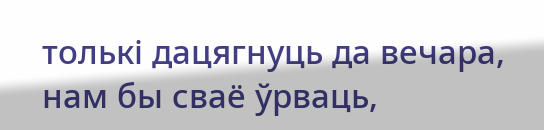толькі дацягнуць да вечара, нам бы сваё ўрваць,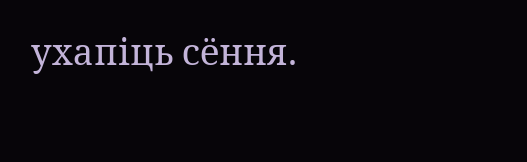ухапіць сёння.